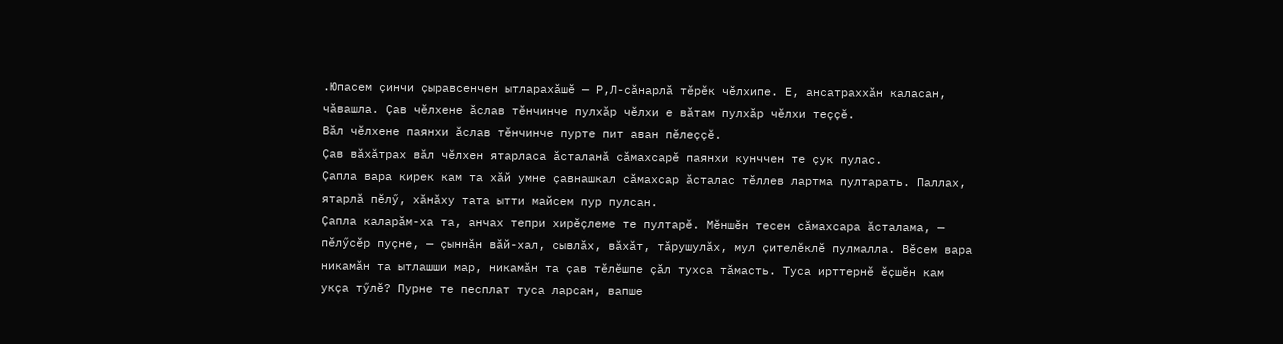.Юпасем ҫинчи ҫыравсенчен ытларахӑшӗ — Р,Л-сӑнарлӑ тӗрӗк чӗлхипе. Е, ансатраххӑн каласан, чӑвашла. Ҫав чӗлхене ӑслав тӗнчинче пулхӑр чӗлхи е вӑтам пулхӑр чӗлхи теҫҫӗ.
Вӑл чӗлхене паянхи ӑслав тӗнчинче пурте пит аван пӗлеҫҫӗ.
Ҫав вӑхӑтрах вӑл чӗлхен ятарласа ӑсталанӑ сӑмахсарӗ паянхи кунччен те ҫук пулас.
Ҫапла вара кирек кам та хӑй умне ҫавнашкал сӑмахсар ӑсталас тӗллев лартма пултарать. Паллах, ятарлӑ пӗлӳ, хӑнӑху тата ытти майсем пур пулсан.
Ҫапла каларӑм-ха та, анчах тепри хирӗҫлеме те пултарӗ. Мӗншӗн тесен сӑмахсара ӑсталама, — пӗлӳсӗр пуҫне, — ҫыннӑн вӑй-хал, сывлӑх, вӑхӑт, тӑрушулӑх, мул ҫителӗклӗ пулмалла. Вӗсем вара никамӑн та ытлашши мар, никамӑн та ҫав тӗлӗшпе ҫӑл тухса тӑмасть. Туса ирттернӗ ӗҫшӗн кам укҫа тӳлӗ? Пурне те песплат туса ларсан, вапше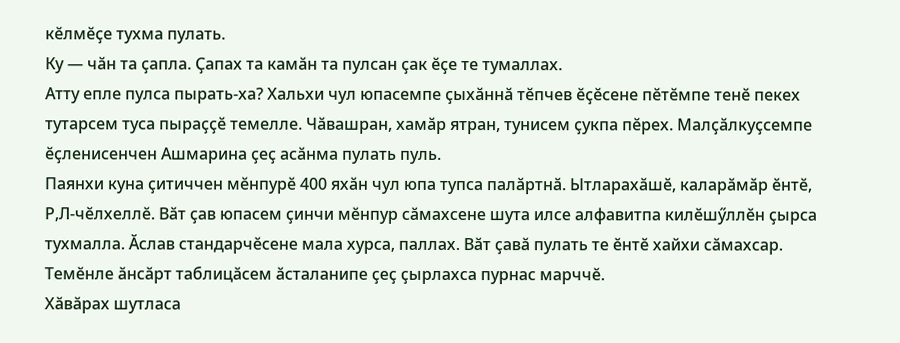кӗлмӗҫе тухма пулать.
Ку — чӑн та ҫапла. Ҫапах та камӑн та пулсан ҫак ӗҫе те тумаллах.
Атту епле пулса пырать-ха? Хальхи чул юпасемпе ҫыхӑннӑ тӗпчев ӗҫӗсене пӗтӗмпе тенӗ пекех тутарсем туса пыраҫҫӗ темелле. Чӑвашран, хамӑр ятран, тунисем ҫукпа пӗрех. Малҫӑлкуҫсемпе ӗҫленисенчен Ашмарина ҫеҫ асӑнма пулать пуль.
Паянхи куна ҫитиччен мӗнпурӗ 400 яхӑн чул юпа тупса палӑртнӑ. Ытларахӑшӗ, каларӑмӑр ӗнтӗ, Р,Л-чӗлхеллӗ. Вӑт ҫав юпасем ҫинчи мӗнпур сӑмахсене шута илсе алфавитпа килӗшӳллӗн ҫырса тухмалла. Ӑслав стандарчӗсене мала хурса, паллах. Вӑт ҫавӑ пулать те ӗнтӗ хайхи сӑмахсар.
Темӗнле ӑнсӑрт таблицӑсем ӑсталанипе ҫеҫ ҫырлахса пурнас марччӗ.
Хӑвӑрах шутласа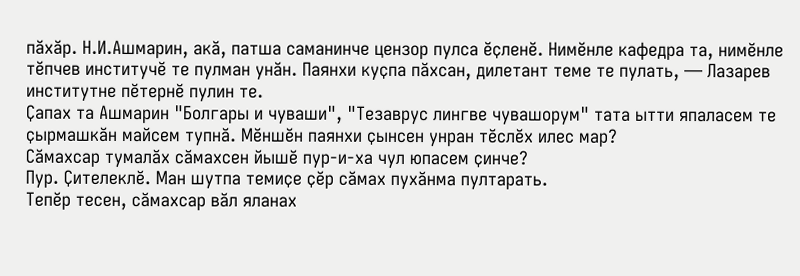пӑхӑр. Н.И.Ашмарин, акӑ, патша саманинче цензор пулса ӗҫленӗ. Нимӗнле кафедра та, нимӗнле тӗпчев институчӗ те пулман унӑн. Паянхи куҫпа пӑхсан, дилетант теме те пулать, — Лазарев институтне пӗтернӗ пулин те.
Ҫапах та Ашмарин "Болгары и чуваши", "Тезаврус лингве чувашорум" тата ытти япаласем те ҫырмашкӑн майсем тупнӑ. Мӗншӗн паянхи ҫынсен унран тӗслӗх илес мар?
Сӑмахсар тумалӑх сӑмахсен йышӗ пур-и-ха чул юпасем ҫинче?
Пур. Ҫителеклӗ. Ман шутпа темиҫе ҫӗр сӑмах пухӑнма пултарать.
Тепӗр тесен, сӑмахсар вӑл яланах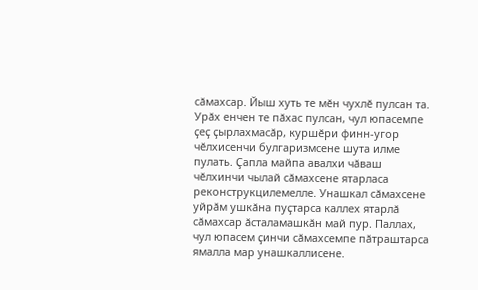сӑмахсар. Йыш хуть те мӗн чухлӗ пулсан та.
Урӑх енчен те пӑхас пулсан, чул юпасемпе ҫеҫ ҫырлахмасӑр, куршӗри финн-угор чӗлхисенчи булгаризмсене шута илме пулать. Ҫапла майпа авалхи чӑваш чӗлхинчи чылай сӑмахсене ятарласа реконструкцилемелле. Унашкал сӑмахсене уйрӑм ушкӑна пуҫтарса каллех ятарлӑ сӑмахсар ӑсталамашкӑн май пур. Паллах, чул юпасем ҫинчи сӑмахсемпе пӑтраштарса ямалла мар унашкаллисене.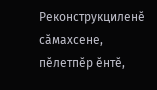Реконструкциленӗ сӑмахсене, пӗлетпӗр ӗнтӗ,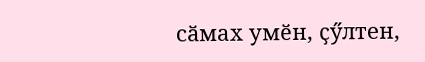сӑмах умӗн, ҫӳлтен,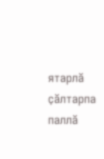ятарлӑ ҫӑлтарпа паллӑ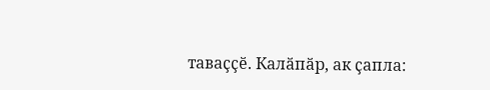таваҫҫӗ. Калӑпӑр, ак ҫапла: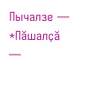Пычалзе — *Пӑшалҫӑ —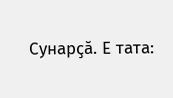Сунарҫӑ. Е тата: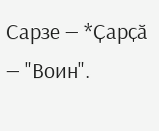Сарзе — *Ҫарҫӑ — "Воин".